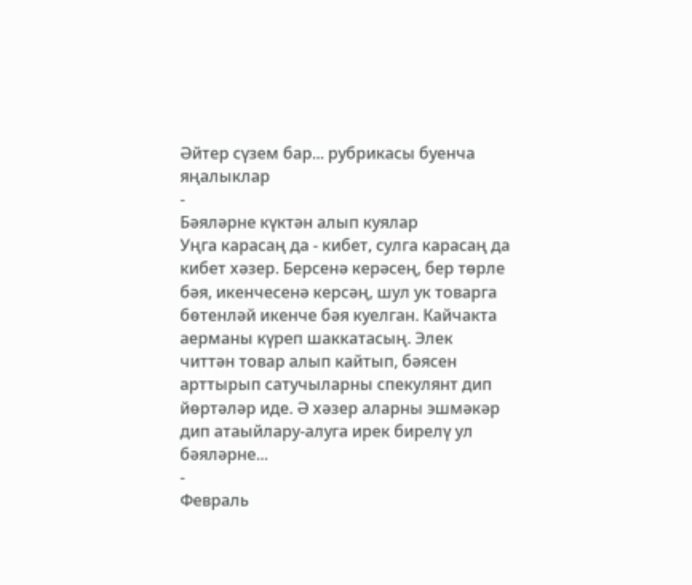Әйтер сүзем бар... рубрикасы буенча яңалыклар
-
Бәяләрне күктән алып куялар
Уңга карасаң да - кибет, сулга карасаң да кибет хәзер. Берсенә керәсең, бер төрле бәя, икенчесенә керсәң, шул ук товарга бөтенләй икенче бәя куелган. Кайчакта аерманы күреп шаккатасың. Элек читтән товар алып кайтып, бәясен арттырып сатучыларны спекулянт дип йөртәләр иде. Ә хәзер аларны эшмәкәр дип атаыйлару-алуга ирек бирелү ул бәяләрне...
-
Февраль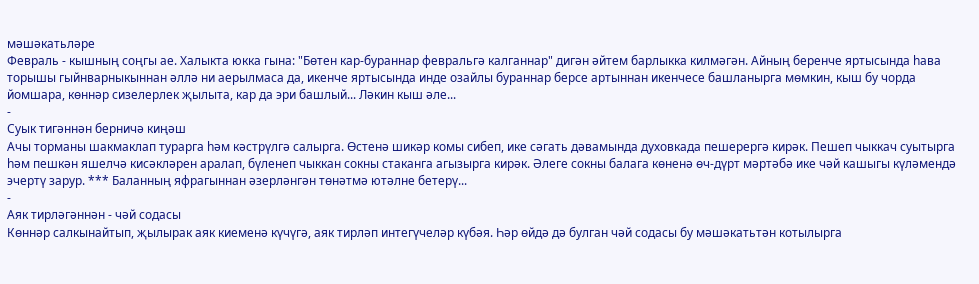мәшәкатьләре
Февраль - кышның соңгы ае. Халыкта юкка гына: "Бөтен кар-бураннар февральгә калганнар" дигән әйтем барлыкка килмәгән. Айның беренче яртысында һава торышы гыйнварныкыннан әллә ни аерылмаса да, икенче яртысында инде озайлы бураннар берсе артыннан икенчесе башланырга мөмкин, кыш бу чорда йомшара, көннәр сизелерлек җылыта, кар да эри башлый... Ләкин кыш әле...
-
Суык тигәннән берничә киңәш
Ачы торманы шакмаклап турарга һәм кәстрүлгә салырга. Өстенә шикәр комы сибеп, ике сәгать дәвамында духовкада пешерергә кирәк. Пешеп чыккач суытырга һәм пешкән яшелчә кисәкләрен аралап, бүленеп чыккан сокны стаканга агызырга кирәк. Әлеге сокны балага көненә өч-дүрт мәртәбә ике чәй кашыгы күләмендә эчертү зарур. *** Баланның яфрагыннан әзерләнгән төнәтмә ютәлне бетерү...
-
Аяк тирләгәннән - чәй содасы
Көннәр салкынайтып, җылырак аяк киеменә күчүгә, аяк тирләп интегүчеләр күбәя. Һәр өйдә дә булган чәй содасы бу мәшәкатьтән котылырга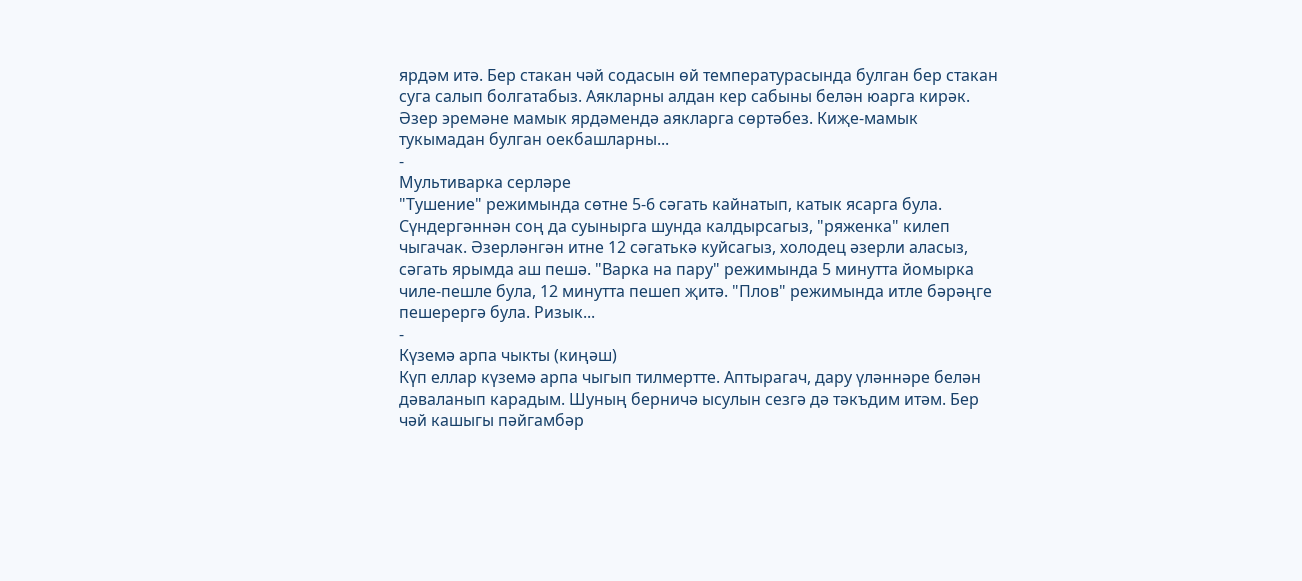ярдәм итә. Бер стакан чәй содасын өй температурасында булган бер стакан суга салып болгатабыз. Аякларны алдан кер сабыны белән юарга кирәк. Әзер эремәне мамык ярдәмендә аякларга сөртәбез. Киҗе-мамык тукымадан булган оекбашларны...
-
Мультиварка серләре
"Тушение" режимында сөтне 5-6 сәгать кайнатып, катык ясарга була. Сүндергәннән соң да суынырга шунда калдырсагыз, "ряженка" килеп чыгачак. Әзерләнгән итне 12 сәгатькә куйсагыз, холодец әзерли аласыз, сәгать ярымда аш пешә. "Варка на пару" режимында 5 минутта йомырка чиле-пешле була, 12 минутта пешеп җитә. "Плов" режимында итле бәрәңге пешерергә була. Ризык...
-
Күземә арпа чыкты (киңәш)
Күп еллар күземә арпа чыгып тилмертте. Аптырагач, дару үләннәре белән дәваланып карадым. Шуның берничә ысулын сезгә дә тәкъдим итәм. Бер чәй кашыгы пәйгамбәр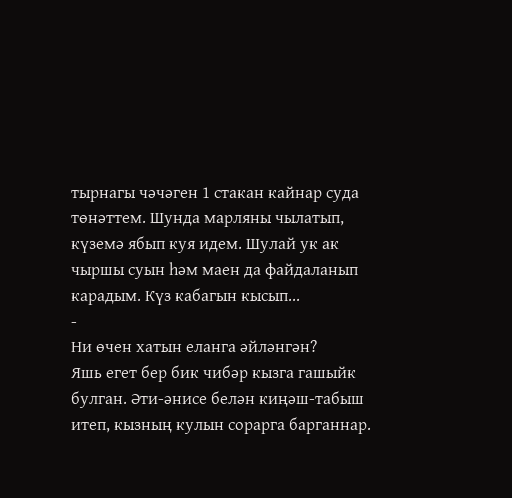тырнагы чәчәген 1 стакан кайнар суда төнәттем. Шунда марляны чылатып, күземә ябып куя идем. Шулай ук ак чыршы суын һәм маен да файдаланып карадым. Күз кабагын кысып...
-
Ни өчен хатын еланга әйләнгән?
Яшь егет бер бик чибәр кызга гашыйк булган. Әти-әнисе белән киңәш-табыш итеп, кызның кулын сорарга барганнар.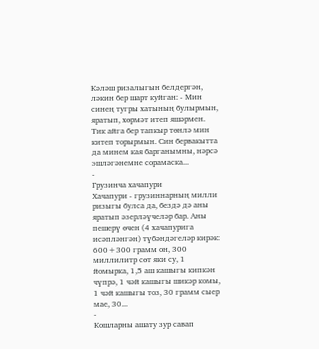Кәләш ризалыгын белдергән, ләкин бер шарт куйган: - Мин синең тугры хатының булырмын, яратып, хөрмәт итеп яшәрмен. Тик айга бер тапкыр төнлә мин китеп торырмын. Син бервакытта да минем кая барганымны, нәрсә эшләгәнемне сорамаска...
-
Грузинча хачапури
Хачапури - грузиннарның милли ризыгы булса да, бездә дә аны яратып әзерләүчеләр бар. Аны пешерү өчен (4 хачапурига исәпләнгән) түбәндәгеләр кирәк: 600+300 грамм он, 300 миллилитр сөт яки су, 1 йомырка, 1,5 аш кашыгы кипкән чүпрә, 1 чәй кашыгы шикәр комы, 1 чәй кашыгы тоз, 30 грамм сыер мае, 30...
-
Кошларны ашату зур савап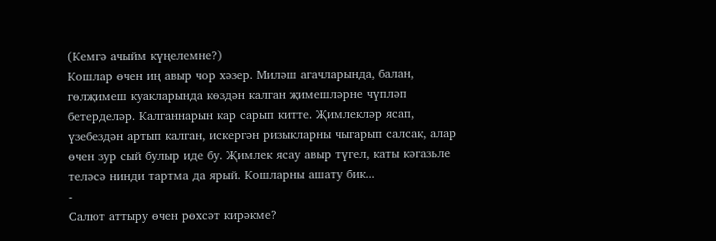(Кемгә ачыйм күңелемне?)
Кошлар өчен иң авыр чор хәзер. Миләш агачларында, балан, гөлҗимеш куакларында көздән калган җимешләрне чүпләп бетерделәр. Калганнарын кар сарып китте. Җимлекләр ясап, үзебездән артып калган, искергән ризыкларны чыгарып салсак, алар өчен зур сый булыр иде бу. Җимлек ясау авыр түгел, каты кәгазьле теләсә нинди тартма да ярый. Кошларны ашату бик...
-
Салют аттыру өчен рөхсәт кирәкме?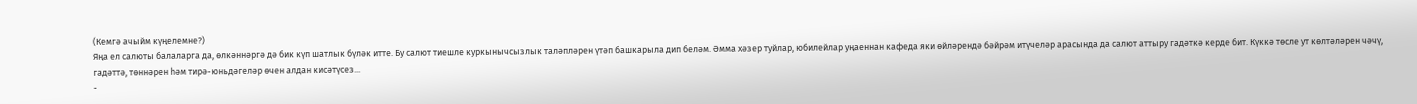(Кемгә ачыйм күңелемне?)
Яңа ел салюты балаларга да, өлкәннәргә дә бик күп шатлык бүләк итте. Бу салют тиешле куркынычсызлык таләпләрен үтәп башкарыла дип беләм. Әмма хәзер туйлар, юбилейлар уңаеннан кафеда яки өйләрендә бәйрәм итүчеләр арасында да салют аттыру гадәткә керде бит. Күккә төсле ут көлтәләрен чәчү, гадәттә, төннәрен һәм тирә-юньдәгеләр өчен алдан кисәтүсез...
-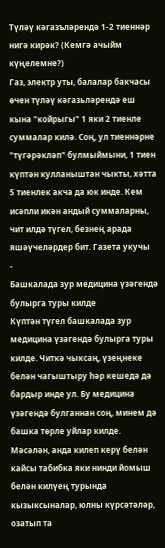Түләү кәгазъләрендә 1-2 тиеннәр нигә кирәк? (Кемгә ачыйм күңелемне?)
Газ, электр уты, балалар бакчасы өчен түләү кәгазьләрендә еш кына "койрыгы" 1 яки 2 тиенле суммалар килә. Соң, ул тиеннәрне "түгәрәкләп" булмыймыни, 1 тиен күптән кулланыштан чыкты, хәтта 5 тиенлек акча да юк инде. Кем исәпли икән андый суммаларны, чит илдә түгел, безнең арада яшәүчеләрдер бит. Газета укучы
-
Башкалада зур медицина үзәгендә булырга туры килде
Күптән түгел башкалада зур медицина үзәгендә булырга туры килде. Читкә чыксаң, үзеңнеке белән чагыштыру һәр кешедә дә бардыр инде ул. Бу медицина үзәгендә булганнан соң, минем дә башка төрле уйлар килде. Мәсәлән, анда килеп керү белән кайсы табибка яки нинди йомыш белән килүең турында кызыксыналар, юлны күрсәтәләр, озатып та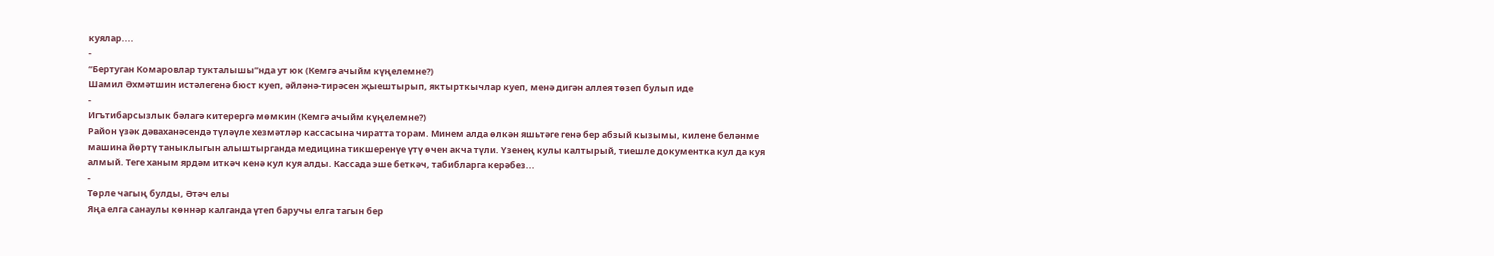куялар....
-
“Бертуган Комаровлар тукталышы”нда ут юк (Кемгә ачыйм күңелемне?)
Шамил Әхмәтшин истәлегенә бюст куеп, әйләнә-тирәсен җыештырып, яктырткычлар куеп, менә дигән аллея төзеп булып иде
-
Игътибарсызлык бәлагә китерергә мөмкин (Кемгә ачыйм күңелемне?)
Район үзәк дәваханәсендә түләүле хезмәтләр кассасына чиратта торам. Минем алда өлкән яшьтәге генә бер абзый кызымы, килене беләнме машина йөртү таныклыгын алыштырганда медицина тикшеренүе үтү өчен акча түли. Үзенең кулы калтырый, тиешле документка кул да куя алмый. Теге ханым ярдәм иткәч кенә кул куя алды. Кассада эше беткәч, табибларга керәбез...
-
Төрле чагың булды, Әтәч елы
Яңа елга санаулы көннәр калганда үтеп баручы елга тагын бер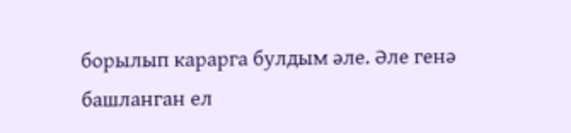борылып карарга булдым әле. Әле генә башланган ел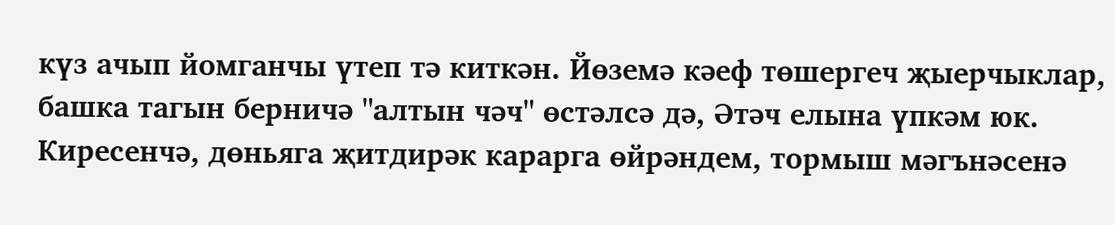күз ачып йомганчы үтеп тә киткән. Йөземә кәеф төшергеч җыерчыклар, башка тагын берничә "алтын чәч" өстәлсә дә, Әтәч елына үпкәм юк. Киресенчә, дөньяга җитдирәк карарга өйрәндем, тормыш мәгънәсенә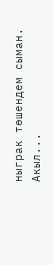ныграк төшендем сыман. Акыл...